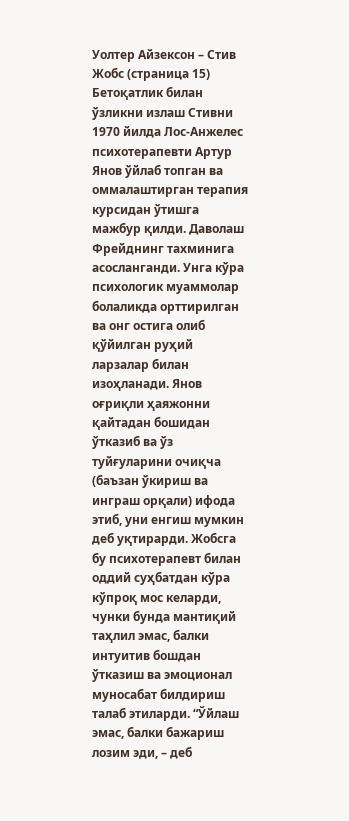Уолтер Айзексон – Стив Жобс (страница 15)
Бетоқатлик билан ўзликни излаш Стивни 1970 йилда Лос-Анжелес психотерапевти Артур Янов ўйлаб топган ва оммалаштирган терапия курсидан ўтишга мажбур қилди. Даволаш Фрейднинг тахминига асосланганди. Унга кўра психологик муаммолар болаликда орттирилган ва онг остига олиб қўйилган руҳий ларзалар билан изоҳланади. Янов оғриқли ҳаяжонни қайтадан бошидан ўтказиб ва ўз туйғуларини очиқча (баъзан ўкириш ва инграш орқали) ифода этиб, уни енгиш мумкин деб уқтирарди. Жобсга бу психотерапевт билан оддий суҳбатдан кўра кўпроқ мос келарди, чунки бунда мантиқий таҳлил эмас, балки интуитив бошдан ўтказиш ва эмоционал муносабат билдириш талаб этиларди. “Ўйлаш эмас, балки бажариш лозим эди, – деб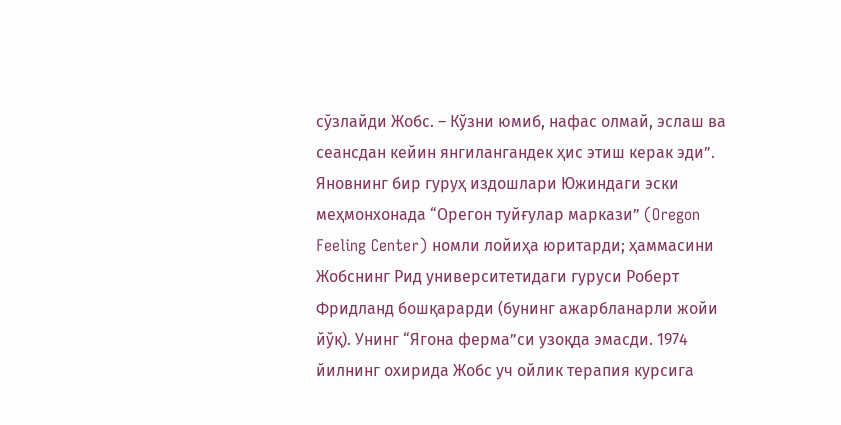сўзлайди Жобс. – Кўзни юмиб, нафас олмай, эслаш ва сеансдан кейин янгилангандек ҳис этиш керак эди”.
Яновнинг бир гуруҳ издошлари Южиндаги эски меҳмонхонада “Орегон туйғулар маркази” (Oregon Feeling Center) номли лойиҳа юритарди; ҳаммасини Жобснинг Рид университетидаги гуруси Роберт Фридланд бошқарарди (бунинг ажарбланарли жойи йўқ). Унинг “Ягона ферма”си узоқда эмасди. 1974 йилнинг охирида Жобс уч ойлик терапия курсига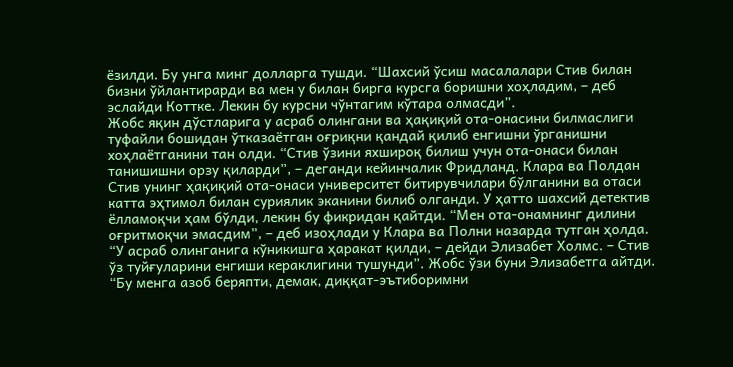ёзилди. Бу унга минг долларга тушди. “Шахсий ўсиш масалалари Стив билан бизни ўйлантирарди ва мен у билан бирга курсга боришни хоҳладим, – деб эслайди Коттке. Лекин бу курсни чўнтагим кўтара олмасди”.
Жобс яқин дўстларига у асраб олингани ва ҳақиқий ота-онасини билмаслиги туфайли бошидан ўтказаётган оғриқни қандай қилиб енгишни ўрганишни хоҳлаётганини тан олди. “Стив ўзини яхшироқ билиш учун ота-онаси билан танишишни орзу қиларди”, – деганди кейинчалик Фридланд. Клара ва Полдан Стив унинг ҳақиқий ота-онаси университет битирувчилари бўлганини ва отаси катта эҳтимол билан суриялик эканини билиб олганди. У ҳатто шахсий детектив ёлламоқчи ҳам бўлди, лекин бу фикридан қайтди. “Мен ота-онамнинг дилини оғритмоқчи эмасдим”, – деб изоҳлади у Клара ва Полни назарда тутган ҳолда.
“У асраб олинганига кўникишга ҳаракат қилди, – дейди Элизабет Холмс. – Стив ўз туйғуларини енгиши кераклигини тушунди”. Жобс ўзи буни Элизабетга айтди. “Бу менга азоб беряпти, демак, диққат-эътиборимни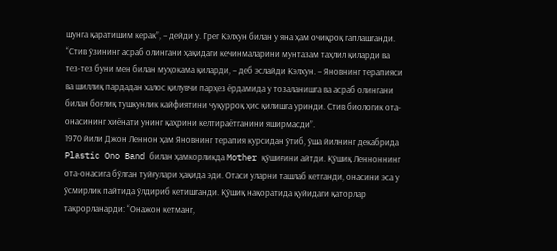шунга қаратишим керак”, – дейди у. Грег Кэлхун билан у яна ҳам очиқроқ гаплашганди. “Стив ўзининг асраб олингани ҳақидаги кечинмаларини мунтазам таҳлил қиларди ва тез-тез буни мен билан муҳокама қиларди, – деб эслайди Кэлхун. – Яновнинг терапияси ва шиллиқ пардадан халос қилувчи парҳез ёрдамида у тозаланишга ва асраб олингани билан боғлиқ тушкунлик кайфиятини чуқурроқ ҳис қилишга уринди. Стив биологик ота-
онасининг хиёнати унинг қаҳрини келтираётганини яширмасди”.
1970 йили Джон Леннон ҳам Яновнинг терапия курсидан ўтиб, ўша йилнинг декабрида Plastic Ono Band билан ҳамкорликда Mother қўшиғини айтди. Қўшиқ Ленноннинг ота-онасига бўлган туйғулари ҳақида эди. Отаси уларни ташлаб кетганди, онасини эса у ўсмирлик пайтида ўлдириб кетишганди. Қўшиқ нақоратида қуйидаги қаторлар такрорланарди: “Онажон кетманг,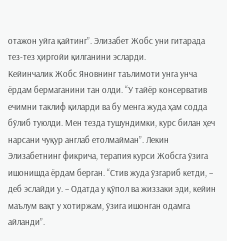отажон уйга қайтинг”. Элизабет Жобс уни гитарада тез-тез ҳиргойи қилганини эсларди.
Кейинчалик Жобс Яновнинг таълимоти унга унча ёрдам бермаганини тан олди. “У тайёр консерватив ечимни таклиф қиларди ва бу менга жуда ҳам содда бўлиб туюлди. Мен тезда тушундимки, курс билан ҳеч нарсани чуқур англаб етолмайман”. Лекин Элизабетнинг фикрича, терапия курси Жобсга ўзига ишонишда ёрдам берган. “Стив жуда ўзгариб кетди, – деб эслайди у. – Одатда у қўпол ва жиззаки эди, кейин маълум вақт у хотиржам, ўзига ишонган одамга айланди”.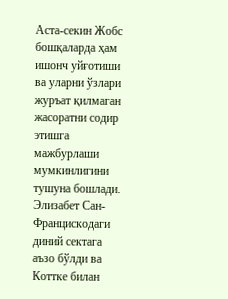Аста-секин Жобс бошқаларда ҳам ишонч уйғотиши ва уларни ўзлари журъат қилмаган жасоратни содир этишга мажбурлаши мумкинлигини тушуна бошлади. Элизабет Сан-Францискодаги диний сектага аъзо бўлди ва Коттке билан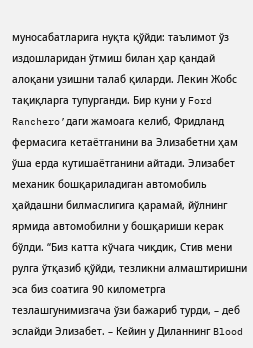муносабатларига нуқта қўйди: таълимот ўз издошларидан ўтмиш билан ҳар қандай алоқани узишни талаб қиларди. Лекин Жобс тақиқларга тупурганди. Бир куни у Ford Ranchero’даги жамоага келиб, Фридланд фермасига кетаётганини ва Элизабетни ҳам ўша ерда кутишаётганини айтади. Элизабет механик бошқариладиган автомобиль ҳайдашни билмаслигига қарамай, йўлнинг ярмида автомобилни у бошқариши керак бўлди. “Биз катта кўчага чиқдик, Стив мени рулга ўтқазиб қўйди, тезликни алмаштиришни эса биз соатига 90 километрга тезлашгунимизгача ўзи бажариб турди, – деб эслайди Элизабет. – Кейин у Диланнинг Blood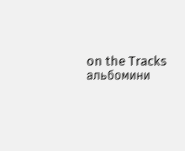on the Tracks альбомини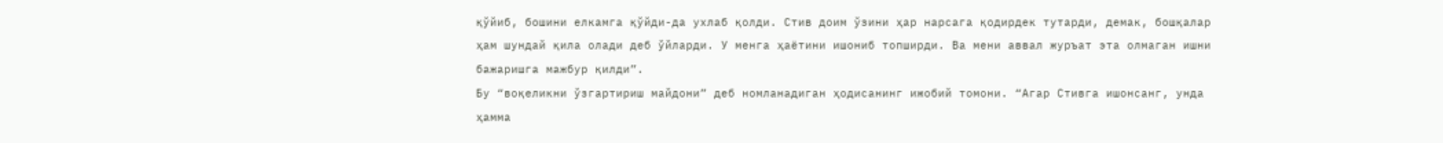қўйиб, бошини елкамга қўйди-да ухлаб қолди. Стив доим ўзини ҳар нарсага қодирдек тутарди, демак, бошқалар ҳам шундай қила олади деб ўйларди. У менга ҳаётини ишониб топширди. Ва мени аввал журъат эта олмаган ишни бажаришга мажбур қилди”.
Бу “воқеликни ўзгартириш майдони” деб номланадиган ҳодисанинг ижобий томони. “Агар Стивга ишонсанг, унда ҳамма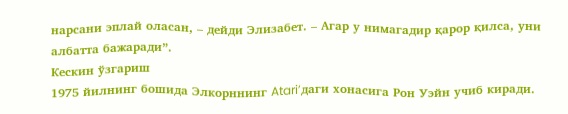нарсани эплай оласан, – дейди Элизабет. – Агар у нимагадир қарор қилса, уни албатта бажаради”.
Кескин ўзгариш
1975 йилнинг бошида Элкорннинг Atari’даги хонасига Рон Уэйн учиб киради.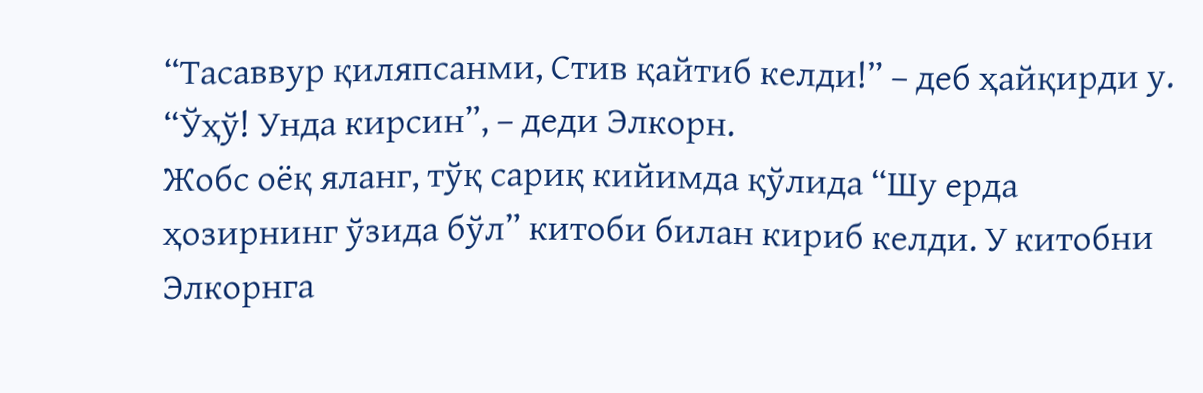“Тасаввур қиляпсанми, Стив қайтиб келди!” – деб ҳайқирди у. “Ўҳў! Унда кирсин”, – деди Элкорн.
Жобс оёқ яланг, тўқ сариқ кийимда қўлида “Шу ерда ҳозирнинг ўзида бўл” китоби билан кириб келди. У китобни Элкорнга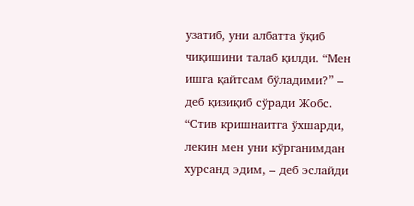узатиб, уни албатта ўқиб чиқишини талаб қилди. “Мен ишга қайтсам бўладими?” – деб қизиқиб сўради Жобс.
“Стив кришнаитга ўхшарди, лекин мен уни кўрганимдан хурсанд эдим, – деб эслайди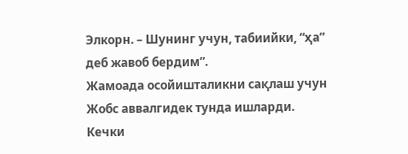Элкорн. – Шунинг учун, табиийки, “ҳа” деб жавоб бердим”.
Жамоада осойишталикни сақлаш учун Жобс аввалгидек тунда ишларди. Кечки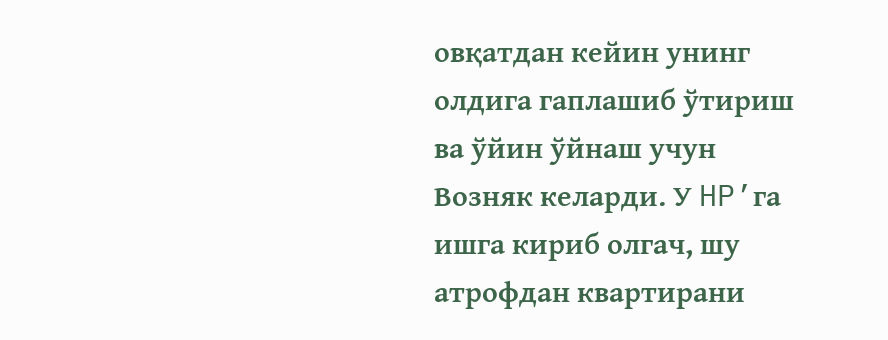овқатдан кейин унинг олдига гаплашиб ўтириш ва ўйин ўйнаш учун Возняк келарди. У HP’га ишга кириб олгач, шу атрофдан квартирани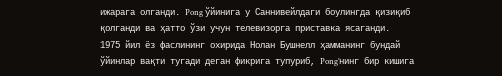ижарага олганди. Pong ўйинига у Саннивейлдаги боулингда қизиқиб қолганди ва ҳатто ўзи учун телевизорга приставка ясаганди.
1975 йил ёз фаслининг охирида Нолан Бушнелл ҳамманинг бундай ўйинлар вақти тугади деган фикрига тупуриб, Pong’нинг бир кишига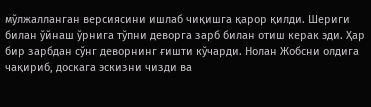мўлжалланган версиясини ишлаб чиқишга қарор қилди. Шериги билан ўйнаш ўрнига тўпни деворга зарб билан отиш керак эди. Ҳар бир зарбдан сўнг деворнинг ғишти кўчарди. Нолан Жобсни олдига чақириб, доскага эскизни чизди ва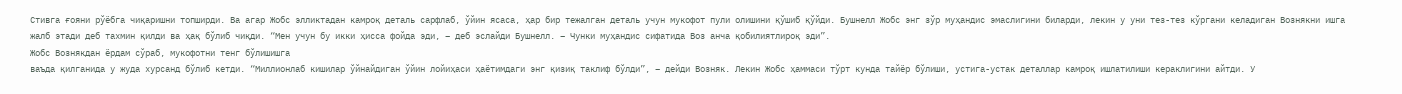Стивга ғояни рўёбга чиқаришни топширди. Ва агар Жобс элликтадан камроқ деталь сарфлаб, ўйин ясаса, ҳар бир тежалган деталь учун мукофот пули олишини қўшиб қўйди. Бушнелл Жобс энг зўр муҳандис эмаслигини биларди, лекин у уни тез-тез кўргани келадиган Вознякни ишга жалб этади деб тахмин қилди ва ҳақ бўлиб чиқди. “Мен учун бу икки ҳисса фойда эди, – деб эслайди Бушнелл. – Чунки муҳандис сифатида Воз анча қобилиятлироқ эди”.
Жобс Вознякдан ёрдам сўраб, мукофотни тенг бўлишишга
ваъда қилганида у жуда хурсанд бўлиб кетди. “Миллионлаб кишилар ўйнайдиган ўйин лойиҳаси ҳаётимдаги энг қизиқ таклиф бўлди”, – дейди Возняк. Лекин Жобс ҳаммаси тўрт кунда тайёр бўлиши, устига-устак деталлар камроқ ишлатилиши кераклигини айтди. У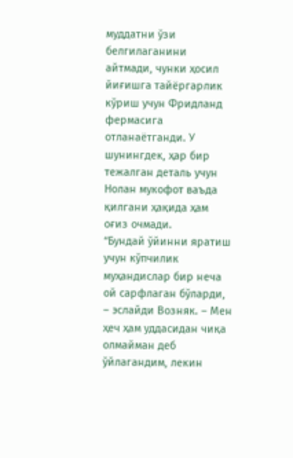муддатни ўзи белгилаганини айтмади, чунки ҳосил йиғишга тайёргарлик кўриш учун Фридланд фермасига отланаётганди. У шунингдек, ҳар бир тежалган деталь учун Нолан мукофот ваъда қилгани ҳақида ҳам оғиз очмади.
“Бундай ўйинни яратиш учун кўпчилик муҳандислар бир неча ой сарфлаган бўларди, – эслайди Возняк. – Мен ҳеч ҳам уддасидан чиқа олмайман деб ўйлагандим, лекин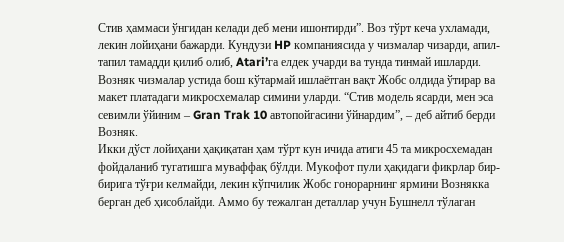Стив ҳаммаси ўнгидан келади деб мени ишонтирди”. Воз тўрт кеча ухламади, лекин лойиҳани бажарди. Кундузи HP компаниясида у чизмалар чизарди, апил-тапил тамадди қилиб олиб, Atari’га елдек учарди ва тунда тинмай ишларди. Возняк чизмалар устида бош кўтармай ишлаётган вақт Жобс олдида ўтирар ва макет платадаги микросхемалар симини уларди. “Стив модель ясарди, мен эса севимли ўйиним – Gran Trak 10 автопойгасини ўйнардим”, – деб айтиб берди Возняк.
Икки дўст лойиҳани ҳақиқатан ҳам тўрт кун ичида атиги 45 та микросхемадан фойдаланиб тугатишга муваффақ бўлди. Мукофот пули ҳақидаги фикрлар бир-бирига тўғри келмайди, лекин кўпчилик Жобс гонорарнинг ярмини Вознякка берган деб ҳисоблайди. Аммо бу тежалган деталлар учун Бушнелл тўлаган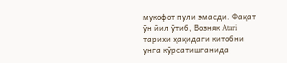мукофот пули эмасди. Фақат ўн йил ўтиб, Возняк Atari тарихи ҳақидаги китобни унга кўрсатишганида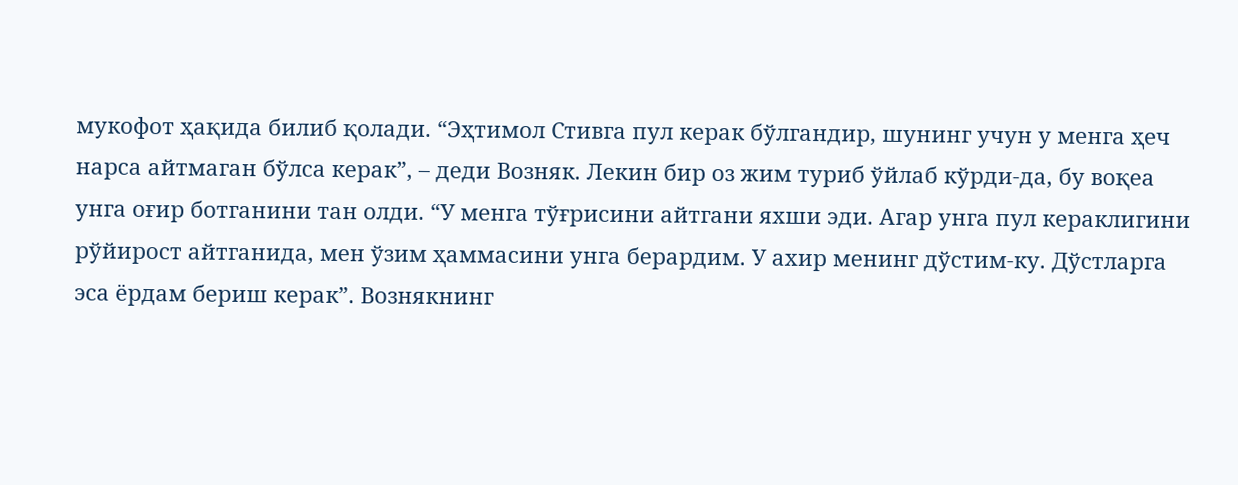мукофот ҳақида билиб қолади. “Эҳтимол Стивга пул керак бўлгандир, шунинг учун у менга ҳеч нарса айтмаган бўлса керак”, – деди Возняк. Лекин бир оз жим туриб ўйлаб кўрди-да, бу воқеа унга оғир ботганини тан олди. “У менга тўғрисини айтгани яхши эди. Агар унга пул кераклигини рўйирост айтганида, мен ўзим ҳаммасини унга берардим. У ахир менинг дўстим-ку. Дўстларга эса ёрдам бериш керак”. Вознякнинг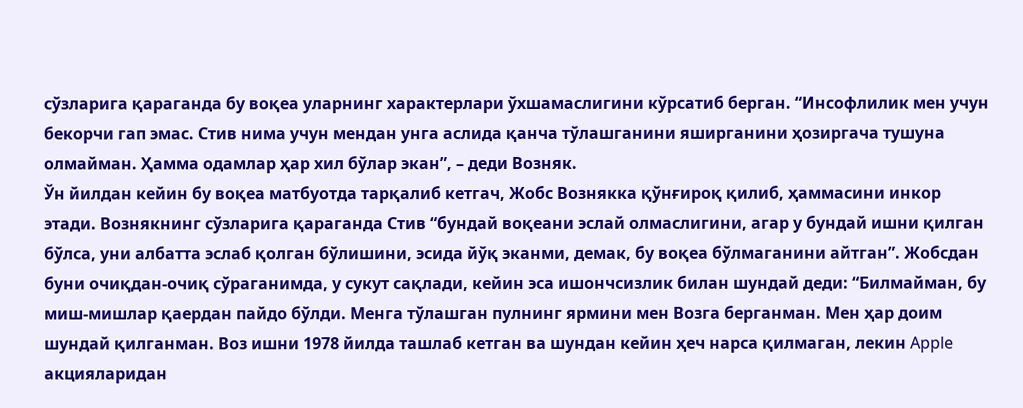сўзларига қараганда бу воқеа уларнинг характерлари ўхшамаслигини кўрсатиб берган. “Инсофлилик мен учун бекорчи гап эмас. Стив нима учун мендан унга аслида қанча тўлашганини яширганини ҳозиргача тушуна олмайман. Ҳамма одамлар ҳар хил бўлар экан”, – деди Возняк.
Ўн йилдан кейин бу воқеа матбуотда тарқалиб кетгач, Жобс Вознякка қўнғироқ қилиб, ҳаммасини инкор этади. Вознякнинг сўзларига қараганда Стив “бундай воқеани эслай олмаслигини, агар у бундай ишни қилган бўлса, уни албатта эслаб қолган бўлишини, эсида йўқ эканми, демак, бу воқеа бўлмаганини айтган”. Жобсдан буни очиқдан-очиқ сўраганимда, у сукут сақлади, кейин эса ишончсизлик билан шундай деди: “Билмайман, бу миш-мишлар қаердан пайдо бўлди. Менга тўлашган пулнинг ярмини мен Возга берганман. Мен ҳар доим шундай қилганман. Воз ишни 1978 йилда ташлаб кетган ва шундан кейин ҳеч нарса қилмаган, лекин Apple акцияларидан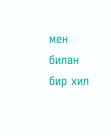мен билан бир хил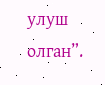улуш олган”.